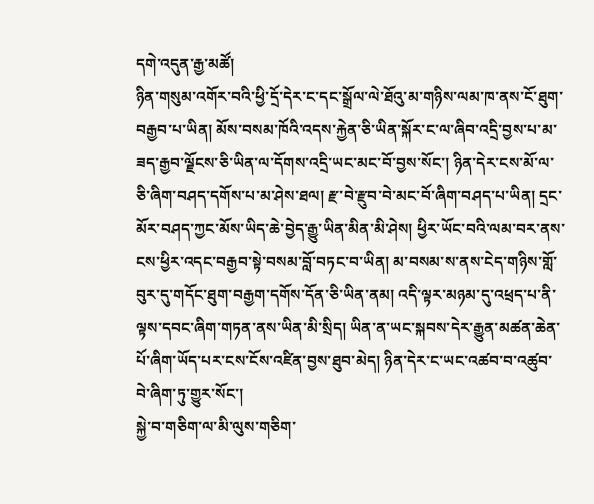དགེ་འདུན་རྒྱ་མཚོ།
ཉིན་གསུམ་འགོར་བའི་ཕྱི་དྲོ་དེར་ང་དང་སྒྲོལ་ལེ་ཐོའུ་མ་གཉིས་ལམ་ཁ་ནས་ངོ་ཐུག་བརྒྱབ་པ་ཡིན། མོས་བསམ་ཁོའི་འདས་རྐྱེན་ཅི་ཡིན་སྐོར་ང་ལ་ཞིབ་འདྲི་བྱས་པ་མ་ཟད་རྒྱབ་ལྗོངས་ཅི་ཡིན་ལ་དོགས་འདྲི་ཡང་མང་བོ་བྱས་སོང་། ཉིན་དེར་ངས་མོ་ལ་ཅི་ཞིག་བཤད་དགོས་པ་མ་ཤེས་ཐལ། རྫ་བེ་རྫུབ་བེ་མང་བོ་ཞིག་བཤད་པ་ཡིན། དྲང་མོར་བཤད་ཀྱང་མོས་ཡིད་ཆེ་བྱེད་རྒྱུ་ཡིན་མིན་མི་ཤེས། ཕྱིར་ཡོང་བའི་ལམ་བར་ནས་ངས་ཕྱིར་འདང་བརྒྱབ་སྟེ་བསམ་བློ་བཏང་བ་ཡིན། མ་བསམ་ས་ནས་ངེད་གཉིས་གློ་བུར་དུ་གདོང་ཐུག་བརྒྱག་དགོས་དོན་ཅི་ཡིན་ནམ། འདི་ལྟར་མཉམ་དུ་འཕྲད་པ་ནི་ལྟས་དབང་ཞིག་གཏན་ནས་ཡིན་མི་སྲིད། ཡིན་ན་ཡང་སྐབས་དེར་རྒྱུན་མཚན་ཆེན་པོ་ཞིག་ཡོད་པར་ངས་ངོས་འཛིན་བྱས་ཐུབ་མེད། ཉིན་དེར་ང་ཡང་འཚབ་བ་འཚུབ་བེ་ཞིག་ཏུ་གྱུར་སོང་།
སྐྱེ་བ་གཅིག་ལ་མི་ལུས་གཅིག་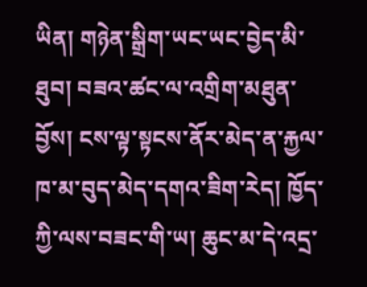ཡིན། གཉེན་སྒྲིག་ཡང་ཡང་བྱེད་མི་ཐུབ། བཟའ་ཚང་ལ་འགྲིག་མཐུན་བྱོས། ངས་ལྟ་སྟངས་ནོར་མེད་ན་རྐྱལ་ཁ་མ་བུད་མེད་དགའ་ཟིག་རེད། ཁྱོད་ཀྱི་ལས་བཟང་གི་ཡ། ཆུང་མ་དེ་འདྲ་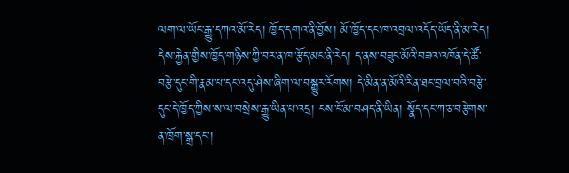ལག་ལ་ཡོང་རྒྱུ་དཀའ་མོ་རེད། ཁྱོད་དགའ་ནི་བྱོས། མོ་ཁྱོད་དང་ཁ་འབྲལ་འདོད་ཡོད་ནི་མ་རེད། དེས་རྐྱེན་གྱིས་ཁྱོད་གཉིས་ཀྱི་བར་ན་ཁ་རྩོད་མང་ནི་རེད། ད་ནས་བཟུང་མོའི་བཟའ་འཁོན་དེ་ཚོ་བརྩེ་དུང་གི་རྣམ་པ་དང་འདུ་ཤེས་ཞིག་ལ་བསྒྱུར་རོགས། དེ་མིན་ན་མོའི་རིན་ཐང་བྲལ་བའི་བརྩེ་དུང་དེ་ཁྱོད་ཀྱིས་ས་ལ་བསྲེས་རྒྱུ་ཡིན་པ་འདྲ། ངས་ངོ་མ་བཤད་ནི་ཡིན། སྣོད་དང་ཀ་ཅ་བརྩེགས་ན་ཁྲོག་སྒྲ་དང་།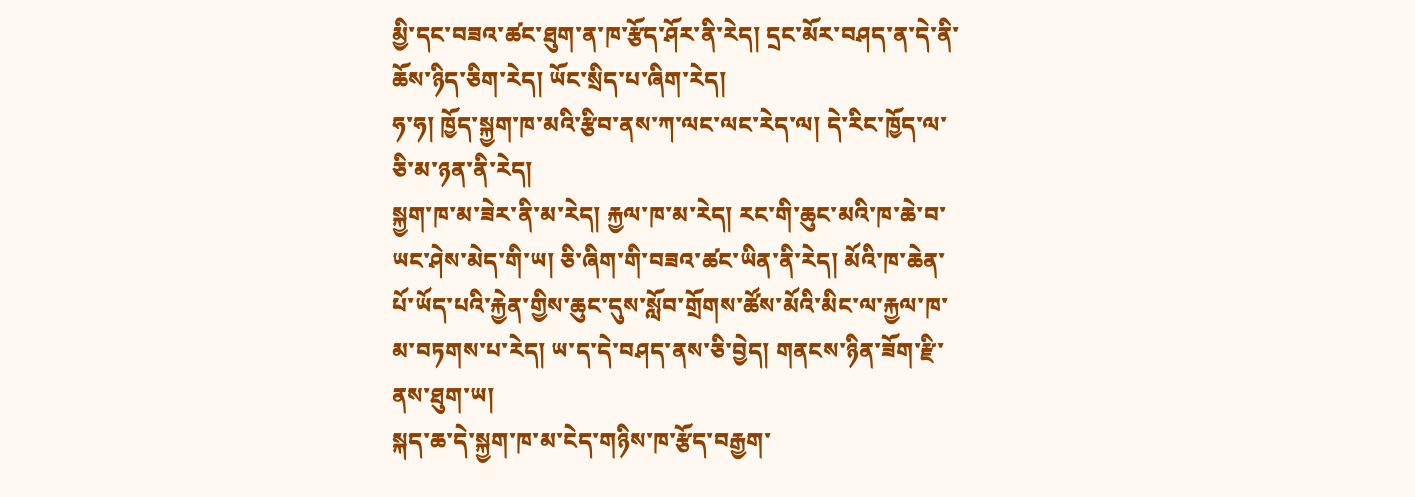མྱི་དང་བཟའ་ཚང་ཐུག་ན་ཁ་རྩོད་ཤོར་ནི་རེད། དྲང་མོར་བཤད་ན་དེ་ནི་ཆོས་ཉིད་ཅིག་རེད། ཡོང་སྲིད་པ་ཞིག་རེད།
ཧ་ཧ། ཁྱོད་སྐྱག་ཁ་མའི་རྩིབ་ནས་ཀ་ལང་ལང་རེད་ལ། དེ་རིང་ཁྱོད་ལ་ཅི་མ་ཉན་ནི་རེད།
སྐྱག་ཁ་མ་ཟེར་ནི་མ་རེད། རྐྱལ་ཁ་མ་རེད། རང་གི་ཆུང་མའི་ཁ་ཆེ་བ་ཡང་ཤེས་མེད་གི་ཡ། ཅི་ཞིག་གི་བཟའ་ཚང་ཡིན་ནི་རེད། མོའི་ཁ་ཆེན་པོ་ཡོད་པའི་རྐྱེན་གྱིས་ཆུང་དུས་སློབ་གྲོགས་ཚོས་མོའི་མིང་ལ་རྐྱལ་ཁ་མ་བཏགས་པ་རེད། ཡ་ད་དེ་བཤད་ནས་ཅི་བྱེད། གནངས་ཉིན་ཟོག་རྫི་ནས་ཐུག་ཡ།
སྐད་ཆ་དེ་སྐྱག་ཁ་མ་ངེད་གཉིས་ཁ་རྩོད་བརྒྱག་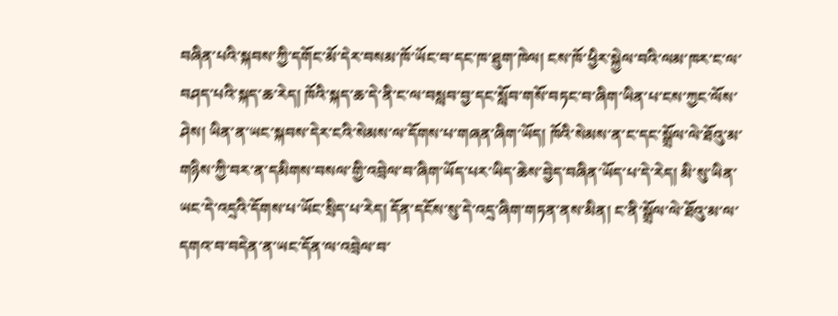བཞིན་པའི་སྐབས་ཀྱི་དགོང་མོ་དེར་བསམ་ཁོ་ཡོང་བ་དང་ཁ་ཐུག་ཁེལ། ངས་ཁོ་ཕྱིར་སྐྱེལ་བའི་ལམ་ཁར་ང་ལ་བཤད་པའི་སྐད་ཆ་རེད། ཁོའི་སྐད་ཆ་དེ་ནི་ང་ལ་བསླབ་བྱ་དང་སློབ་གསོ་བཏང་བ་ཞིག་ཡིན་པ་ངས་ཀྱང་ལོས་ཤེས། ཡིན་ན་ཡང་སྐབས་དེར་ངའི་སེམས་ལ་དོགས་པ་གཞན་ཞིག་ཡོད། ཁོའི་སེམས་ན་ང་དང་སྒྲོལ་ལེ་ཐོའུ་མ་གཉིས་ཀྱི་བར་ན་དམིགས་བསལ་གྱི་འབྲེལ་བ་ཞིག་ཡོད་པར་ཡིད་ཆེས་བྱེད་བཞིན་ཡོད་པ་དེ་རེད། མི་སུ་ཡིན་ཡང་དེ་འདྲའི་དོགས་པ་ཡོང་སྲིད་པ་རེད། དོན་དངོས་སུ་དེ་འདྲ་ཞིག་གཏན་ནས་མིན། ང་ནི་སྒྲོལ་ལེ་ཐོའུ་མ་ལ་དགའ་བ་བདེན་ན་ཡང་དོན་ལ་འབྲེལ་བ་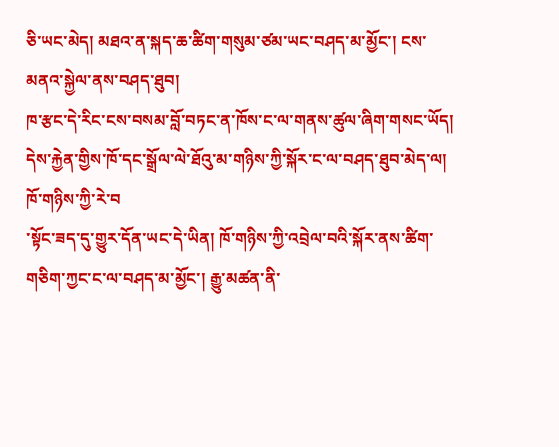ཅི་ཡང་མེད། མཐའ་ན་སྐད་ཆ་ཚིག་གསུམ་ཙམ་ཡང་བཤད་མ་མྱོང་། ངས་མནའ་སྐྱེལ་ནས་བཤད་ཐུབ།
ཁ་རྩང་དེ་རིང་ངས་བསམ་བློ་བཏང་ན་ཁོས་ང་ལ་གནས་ཚུལ་ཞིག་གསང་ཡོད། དེས་རྐྱེན་གྱིས་ཁོ་དང་སྒྲོལ་ལེ་ཐོའུ་མ་གཉིས་ཀྱི་སྐོར་ང་ལ་བཤད་ཐུབ་མེད་ལ། ཁོ་གཉིས་ཀྱི་རེ་བ
་སྟོང་ཟད་དུ་གྱུར་དོན་ཡང་དེ་ཡིན། ཁོ་གཉིས་ཀྱི་འབྲེལ་བའི་སྐོར་ནས་ཚིག་གཅིག་ཀྱང་ང་ལ་བཤད་མ་མྱོང་། རྒྱུ་མཚན་ནི་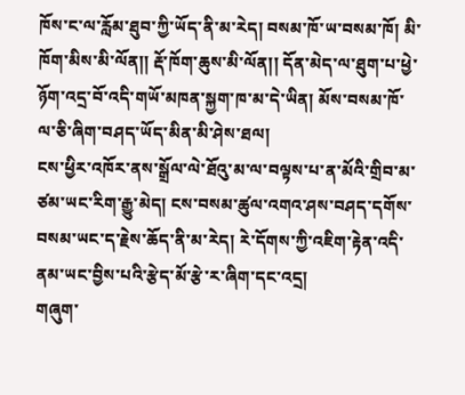ཁོས་ང་ལ་རློམ་ཐུབ་ཀྱི་ཡོད་ནི་མ་རེད། བསམ་ཁོ་ཡ་བསམ་ཁོ། མི་ཁོག་མིས་མི་ལོན།། རྡོ་ཁོག་ཆུས་མི་ལོན།། དོན་མེད་ལ་ཐུག་པ་ཕྱེ་ཉོག་འདྲ་བོ་འདི་གཡོ་མཁན་སྐྱག་ཁ་མ་དེ་ཡིན། མོས་བསམ་ཁོ་ལ་ཅི་ཞིག་བཤད་ཡོད་མིན་མི་ཤེས་ཐལ།
ངས་ཕྱིར་འཁོར་ནས་སྒྲོལ་ལེ་ཐོའུ་མ་ལ་བལྟས་པ་ན་མོའི་གྲིབ་མ་ཙམ་ཡང་རིག་རྒྱུ་མེད། ངས་བསམ་ཚུལ་འགའ་ཤས་བཤད་དགོས་བསམ་ཡང་ད་རྗེས་ཆོད་ནི་མ་རེད། རེ་དོགས་ཀྱི་འཇིག་རྟེན་འདི་ནམ་ཡང་བྱིས་པའི་རྩེད་མོ་རྩེ་ར་ཞིག་དང་འདྲ།
གཞུག་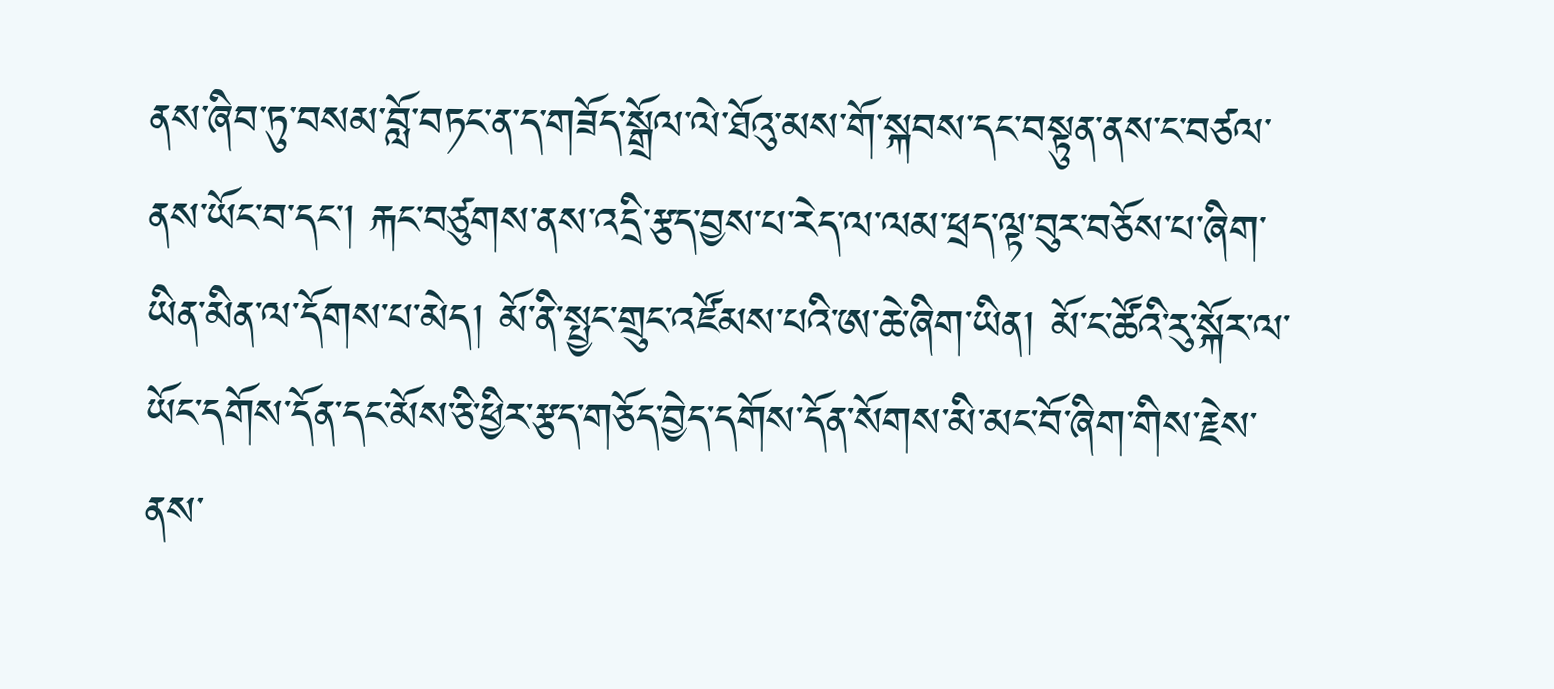ནས་ཞིབ་ཏུ་བསམ་བློ་བཏང་ན་ད་གཟོད་སྒྲོལ་ལེ་ཐོའུ་མས་གོ་སྐབས་དང་བསྟུན་ནས་ང་བཙལ་ནས་ཡོང་བ་དང་། རྐང་བཙུགས་ནས་འདྲི་རྩད་བྱས་པ་རེད་ལ་ལམ་ཕྲད་ལྟ་བུར་བཅོས་པ་ཞིག་ཡིན་མིན་ལ་དོགས་པ་མེད། མོ་ནི་སྤྱང་གྲུང་འཛོམས་པའི་ཨ་ཆེ་ཞིག་ཡིན། མོ་ང་ཚོའི་རུ་སྐོར་ལ་ཡོང་དགོས་དོན་དང་མོས་ཅི་ཕྱིར་རྩད་གཅོད་བྱེད་དགོས་དོན་སོགས་མི་མང་བོ་ཞིག་གིས་རྗེས་ནས་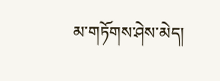མ་གཏོགས་ཤེས་མེད།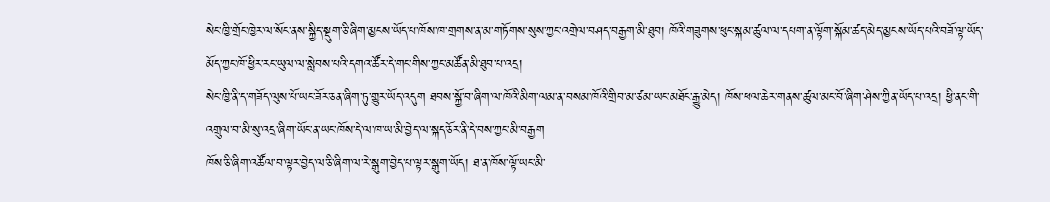སེང་ཁྱི་གྲོང་ཁྱེར་ལ་སོང་ནས་སྐྱིད་སྡུག་ཅི་ཞིག་མྱངས་ཡོད་པ་ཁོས་ཁ་གྲགས་ན་མ་གཏོགས་སུས་ཀྱང་འགྲེལ་བཤད་བརྒྱག་མི་ཐུབ། ཁོའི་གཟུགས་ཕུང་སྐམ་ཚུལ་ལ་དཔག་ན་ལྟོག་སྐོམ་ཚད་མེད་མྱངས་ཡོད་པའི་བཟོ་ལྟ་ཡོད་མོད་ཀྱང་ཁོ་ཕྱིར་རང་ཡུལ་ལ་སླེབས་པའི་དགའ་ཚོར་དེ་གང་གིས་ཀྱང་མཚོན་མི་ཐུབ་པ་འདྲ།
སེང་ཁྱི་ནི་ད་གཟོད་ལུས་པོ་ཡང་ཟོར་ཅན་ཞིག་ཏུ་གྱུར་ཡོད་འདུག ཐབས་སྐྱོ་བ་ཞིག་ལ་ཁོའི་མིག་ལམ་ན་བསམ་ཁོའི་གྲིབ་མ་ཙམ་ཡང་མཐོང་རྒྱུ་མེད། ཁོས་ཕལ་ཆེར་གནས་ཚུལ་མང་བོ་ཞིག་ཤེས་ཀྱིན་ཡོད་པ་འདྲ། ཕྱི་ནང་གི་འགྲུལ་བ་མི་སུ་འདྲ་ཞིག་ཡོང་ན་ཡང་ཁོས་དེ་ལ་ཁ་ཡ་མི་བྱེད་ལ་སྐད་ཅོར་ནི་དེ་བས་ཀྱང་མི་བརྒྱག
ཁོས་ཅི་ཞིག་འཚོལ་བ་ལྟར་བྱེད་ལ་ཅི་ཞིག་ལ་རེ་སྒུག་བྱེད་པ་ལྟར་སྒུག་ཡོད། ཐ་ན་ཁོས་ལྟོ་ཡང་མི་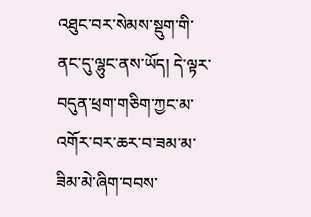འཐུང་བར་སེམས་སྡུག་གི་ནང་དུ་ལྷུང་ནས་ཡོད། དེ་ལྟར་བདུན་ཕྲག་གཅིག་ཀྱང་མ་འགོར་བར་ཆར་བ་ཟམ་མ་ཟིམ་མེ་ཞིག་བབས་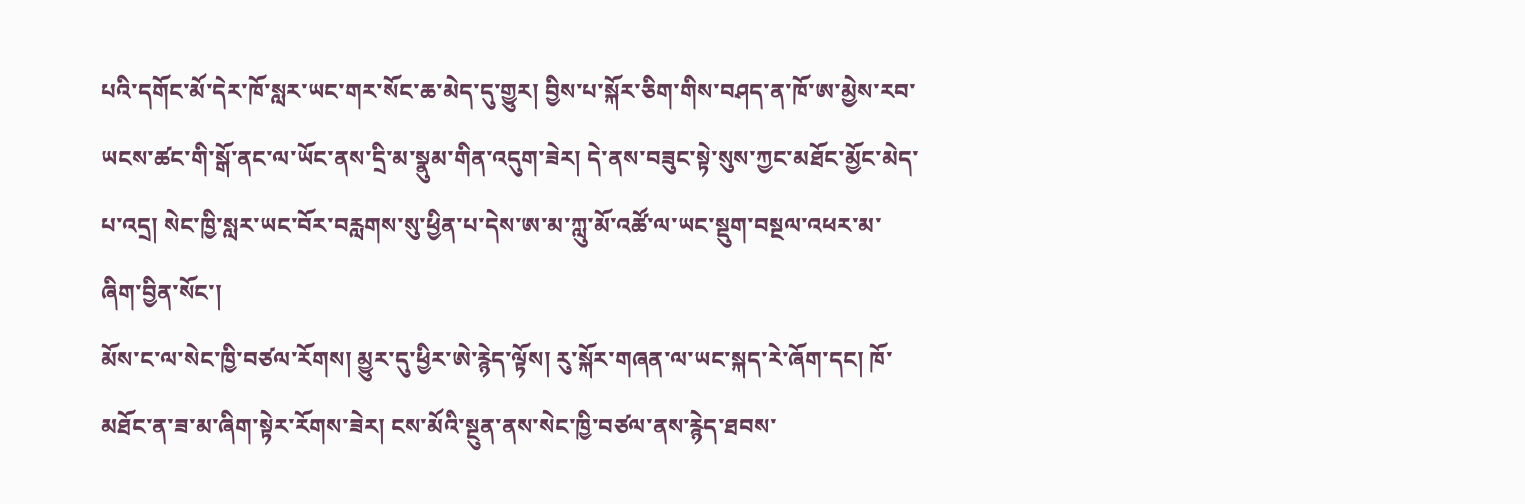པའི་དགོང་མོ་དེར་ཁོ་སླར་ཡང་གར་སོང་ཆ་མེད་དུ་གྱུར། བྱིས་པ་སྐོར་ཅིག་གིས་བཤད་ན་ཁོ་ཨ་མྱེས་རབ་ཡངས་ཚང་གི་སྒོ་ནང་ལ་ཡོང་ནས་དྲི་མ་སྣུམ་གིན་འདུག་ཟེར། དེ་ནས་བཟུང་སྟེ་སུས་ཀྱང་མཐོང་མྱོང་མེད་པ་འདྲ། སེང་ཁྱི་སླར་ཡང་བོར་བརླགས་སུ་ཕྱིན་པ་དེས་ཨ་མ་ཀླུ་མོ་འཚོ་ལ་ཡང་སྡུག་བསྔལ་འཕར་མ་ཞིག་བྱིན་སོང་།
མོས་ང་ལ་སེང་ཁྱི་བཙལ་རོགས། མྱུར་དུ་ཕྱིར་ཨེ་རྙེད་ལྟོས། རུ་སྐོར་གཞན་ལ་ཡང་སྐད་རེ་ཞོག་དང། ཁོ་མཐོང་ན་ཟ་མ་ཞིག་སྟེར་རོགས་ཟེར། ངས་མོའི་སྔུན་ནས་སེང་ཁྱི་བཙལ་ནས་རྙེད་ཐབས་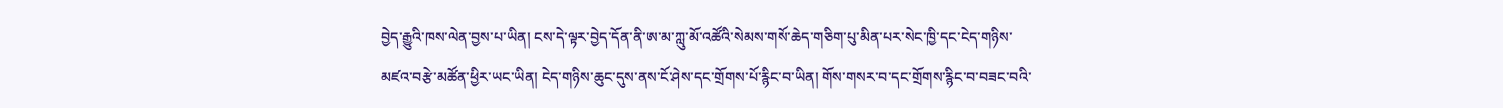བྱེད་རྒྱུའི་ཁས་ལེན་བྱས་པ་ཡིན། ངས་དེ་ལྟར་བྱེད་དོན་ནི་ཨ་མ་ཀླུ་མོ་འཚོའི་སེམས་གསོ་ཆེད་གཅིག་པུ་མིན་པར་སེང་ཁྱི་དང་ངེད་གཉིས་མཛའ་བརྩེ་མཚོན་ཕྱིར་ཡང་ཡིན། ངེད་གཉིས་ཆུང་དུས་ནས་ངོ་ཤེས་དང་གྲོགས་པོ་རྙིང་བ་ཡིན། གོས་གསར་བ་དང་གྲོགས་རྙིང་བ་བཟང་བའི་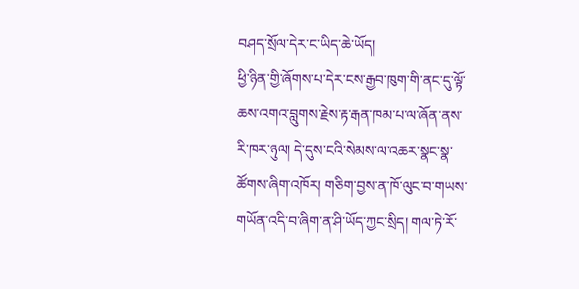བཤད་སྲོལ་དེར་ང་ཡིད་ཆེ་ཡོད།
ཕྱི་ཉིན་གྱི་ཞོགས་པ་དེར་ངས་རྒྱབ་ཁུག་གི་ནང་དུ་ལྟོ་ཆས་འགའ་བླུགས་རྗེས་རྟ་རྒན་ཁམ་པ་ལ་ཞོན་ནས་རི་ཁར་ཉུལ། དེ་དུས་ངའི་སེམས་ལ་འཆར་སྣང་སྣ་ཚོགས་ཞིག་འཁོར། གཅིག་བྱས་ན་ཁོ་ལུང་བ་གཡས་གཡོན་འདི་བ་ཞིག་ན་ཤི་ཡོད་ཀྱང་སྲིད། གལ་ཏེ་རོ་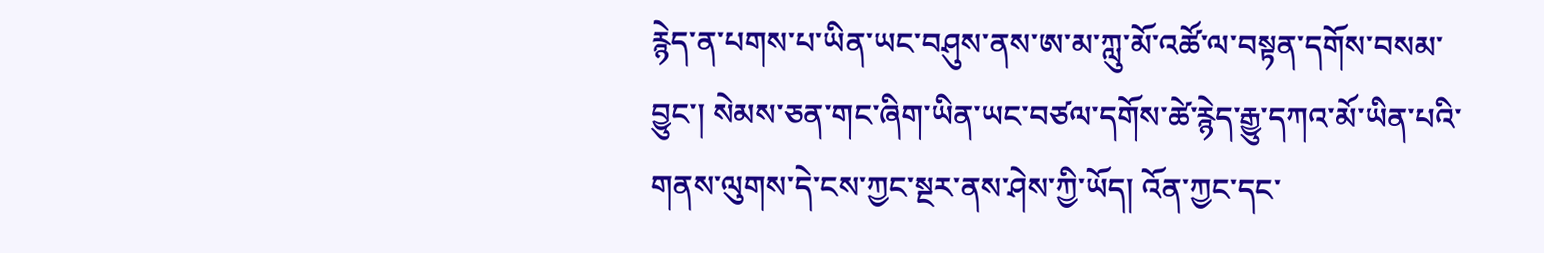རྙེད་ན་པགས་པ་ཡིན་ཡང་བཤུས་ནས་ཨ་མ་ཀླུ་མོ་འཚོ་ལ་བསྟན་དགོས་བསམ་བྱུང་། སེམས་ཅན་གང་ཞིག་ཡིན་ཡང་བཙལ་དགོས་ཚེ་རྙེད་རྒྱུ་དཀའ་མོ་ཡིན་པའི་གནས་ལུགས་དེ་ངས་ཀྱང་སྔར་ནས་ཤེས་ཀྱི་ཡོད། འོན་ཀྱང་དང་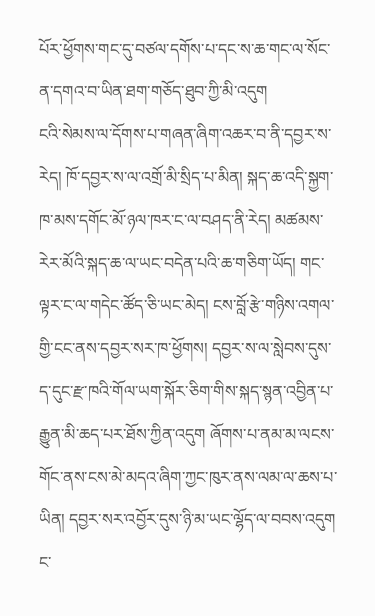པོར་ཕྱོགས་གང་དུ་བཙལ་དགོས་པ་དང་ས་ཆ་གང་ལ་སོང་ན་དགའ་བ་ཡིན་ཐག་གཅོད་ཐུབ་ཀྱི་མི་འདུག
ངའི་སེམས་ལ་དོགས་པ་གཞན་ཞིག་འཆར་བ་ནི་དབྱར་ས་རེད། ཁོ་དབྱར་ས་ལ་འགྲོ་མི་སྲིད་པ་མིན། སྐད་ཆ་འདི་སྐྱག་ཁ་མས་དགོང་མོ་ཉལ་ཁར་ང་ལ་བཤད་ནི་རེད། མཚམས་རེར་མོའི་སྐད་ཆ་ལ་ཡང་བདེན་པའི་ཆ་གཅིག་ཡོད། གང་ལྟར་ང་ལ་གདེང་ཚོད་ཅི་ཡང་མེད། ངས་བློ་རྩེ་གཉིས་འགལ་གྱི་ངང་ནས་དབྱར་སར་ཁ་ཕྱོགས། དབྱར་ས་ལ་སླེབས་དུས་ད་དུང་རྫ་ཁའི་གོལ་ཡག་སྐོར་ཅིག་གིས་སྐད་སྙན་འབྱིན་པ་རྒྱུན་མི་ཆད་པར་ཐོས་ཀྱིན་འདུག ཞོགས་པ་ནམ་མ་ལངས་གོང་ནས་ངས་མེ་མདའ་ཞིག་ཀྱང་ཁུར་ནས་ལམ་ལ་ཆས་པ་ཡིན། དབྱར་སར་འབྱོར་དུས་ཉི་མ་ཡང་ལྷོད་ལ་བབས་འདུག
ང་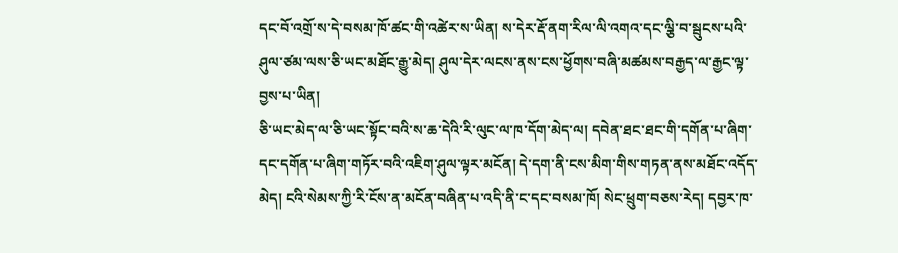དང་བོ་འགྲོ་ས་དེ་བསམ་ཁོ་ཚང་གི་འཚེར་ས་ཡིན། ས་དེར་རྡོ་ནག་རིལ་ལི་འགའ་དང་ལྕི་བ་སྦུངས་པའི་ཤུལ་ཙམ་ལས་ཅི་ཡང་མཐོང་རྒྱུ་མེད། ཤུལ་དེར་ལངས་ནས་ངས་ཕྱོགས་བཞི་མཚམས་བརྒྱད་ལ་རྒྱང་ལྟ་བྱས་པ་ཡིན།
ཅི་ཡང་མེད་ལ་ཅི་ཡང་སྟོང་བའི་ས་ཆ་དེའི་རི་ལུང་ལ་ཁ་དོག་མེད་ལ། དབེན་ཐང་ཐང་གི་དགོན་པ་ཞིག་དང་དགོན་པ་ཞིག་གཏོར་བའི་འཇིག་ཤུལ་ལྟར་མངོན། དེ་དག་ནི་ངས་མིག་གིས་གཏན་ནས་མཐོང་འདོད་མེད། ངའི་སེམས་ཀྱི་རི་ངོས་ན་མངོན་བཞིན་པ་འདི་ནི་ང་དང་བསམ་ཁོ། སེང་ཕྲུག་བཅས་རེད། དབྱར་ཁ་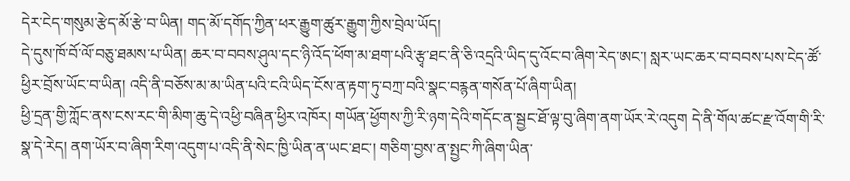དེར་ངེད་གསུམ་རྩེད་མོ་རྩེ་བ་ཡིན། གད་མོ་དགོད་ཀྱིན་ཕར་རྒྱུག་ཚུར་རྒྱུག་ཀྱིས་བྲེལ་ཡོད།
དེ་དུས་ཁོ་བོ་ལོ་བཅུ་ཐམས་པ་ཡིན། ཆར་བ་བབས་ཤུལ་དང་ཉི་འོད་ཕོག་མ་ཐག་པའི་རྩྭ་ཐང་ནི་ཅི་འདྲའི་ཡིད་དུ་འོང་བ་ཞིག་རེད་ཨང་། སླར་ཡང་ཆར་བ་བབས་པས་ངེད་ཚོ་ཕྱིར་བྲོས་ཡོང་བ་ཡིན། འདི་ནི་བཅོས་མ་མ་ཡིན་པའི་ངའི་ཡིད་ངོས་ན་རྟག་ཏུ་བཀྲ་བའི་སྣང་བརྙན་གསོན་པོ་ཞིག་ཡིན།
ཕྱི་དྲན་གྱི་ཀློང་ནས་ངས་རང་གི་མིག་ཆུ་དེ་འཕྱི་བཞིན་ཕྱིར་འཁོར། གཡོན་ཕྱོགས་ཀྱི་རི་ཉག་དེའི་གདོང་ན་སྦྱང་ཐོ་ལྟ་བུ་ཞིག་ནག་ཡོར་རེ་འདུག དེ་ནི་གོལ་ཚང་རྫ་འོག་གི་རི་སྣ་དེ་རེད། ནག་ཡོར་བ་ཞིག་རིག་འདུག་པ་འདི་ནི་སེང་ཁྱི་ཡིན་ན་ཡང་ཐང་། གཅིག་བྱས་ན་སྤྱང་ཀི་ཞིག་ཡིན་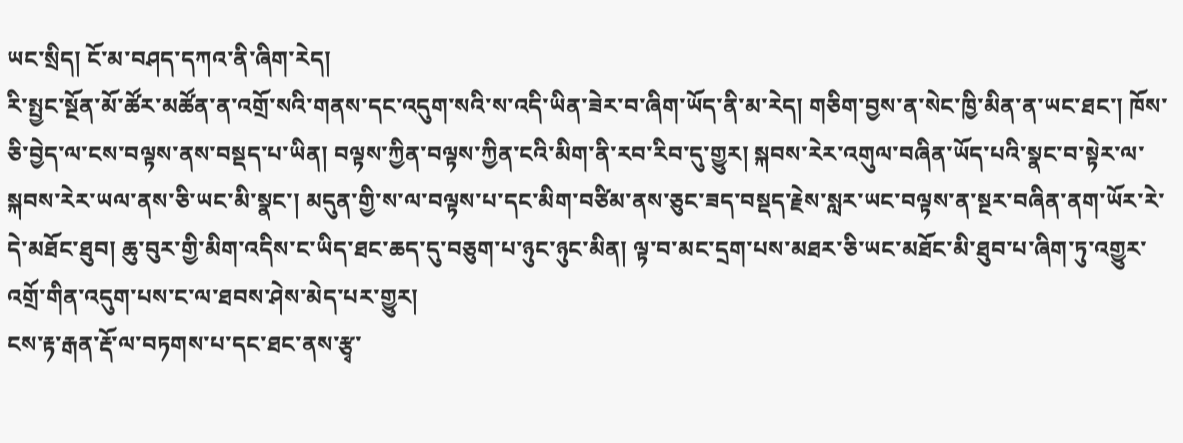ཡང་སྲིད། ངོ་མ་བཤད་དཀའ་ནི་ཞིག་རེད།
རི་སྤྱང་སྔོན་མོ་ཚོར་མཚོན་ན་འགྲོ་སའི་གནས་དང་འདུག་སའི་ས་འདི་ཡིན་ཟེར་བ་ཞིག་ཡོད་ནི་མ་རེད། གཅིག་བྱས་ན་སེང་ཁྱི་མིན་ན་ཡང་ཐང་། ཁོས་ཅི་བྱེད་ལ་ངས་བལྟས་ནས་བསྡད་པ་ཡིན། བལྟས་ཀྱིན་བལྟས་ཀྱིན་ངའི་མིག་ནི་རབ་རིབ་དུ་གྱུར། སྐབས་རེར་འགུལ་བཞིན་ཡོད་པའི་སྣང་བ་སྟེར་ལ་སྐབས་རེར་ཡལ་ནས་ཅི་ཡང་མི་སྣང་། མདུན་གྱི་ས་ལ་བལྟས་པ་དང་མིག་བཙིམ་ནས་ཅུང་ཟད་བསྡད་རྗེས་སླར་ཡང་བལྟས་ན་སྔར་བཞིན་ནག་ཡོར་རེ་དེ་མཐོང་ཐུབ། ཆུ་བུར་གྱི་མིག་འདིས་ང་ཡིད་ཐང་ཆད་དུ་བཅུག་པ་ཉུང་ཉུང་མིན། ལྟ་བ་མང་དྲག་པས་མཐར་ཅི་ཡང་མཐོང་མི་ཐུབ་པ་ཞིག་ཏུ་འགྱུར་འགྲོ་གིན་འདུག་པས་ང་ལ་ཐབས་ཤེས་མེད་པར་གྱུར།
ངས་རྟ་རྒན་རྡོ་ལ་བཏགས་པ་དང་ཐང་ནས་རྩྭ་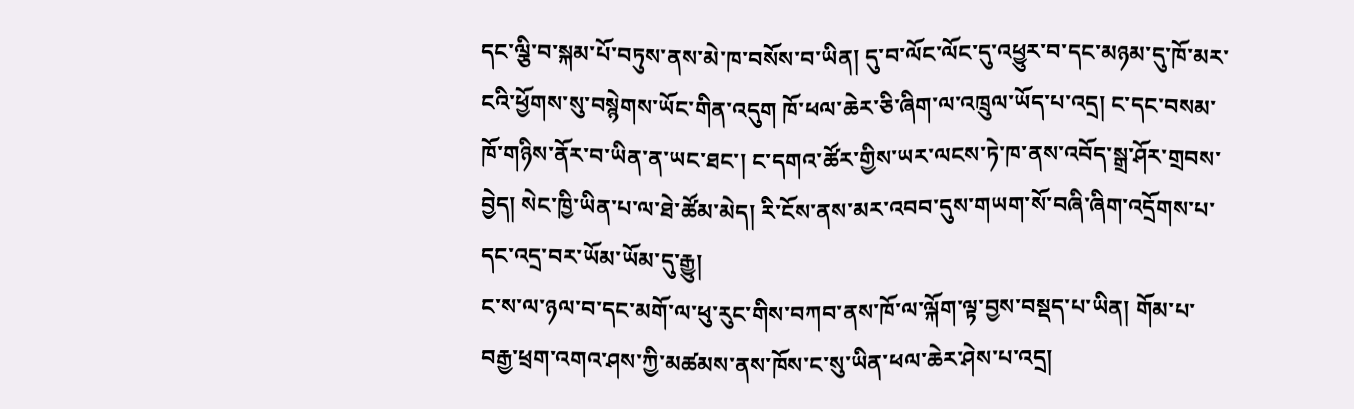དང་ལྕི་བ་སྐམ་པོ་བཏུས་ནས་མེ་ཁ་བསོས་བ་ཡིན། དུ་བ་ལོང་ལོང་དུ་འཕྱུར་བ་དང་མཉམ་དུ་ཁོ་མར་ངའི་ཕྱོགས་སུ་བསྙེགས་ཡོང་གིན་འདུག ཁོ་ཕལ་ཆེར་ཅི་ཞིག་ལ་འཁྲུལ་ཡོད་པ་འདྲ། ང་དང་བསམ་ཁོ་གཉིས་ནོར་བ་ཡིན་ན་ཡང་ཐང་། ང་དགའ་ཚོར་གྱིས་ཡར་ལངས་ཏེ་ཁ་ནས་འབོད་སྒྲ་ཤོར་གྲབས་བྱེད། སེང་ཁྱི་ཡིན་པ་ལ་ཐེ་ཚོམ་མེད། རི་ངོས་ནས་མར་འབབ་དུས་གཡག་སོ་བཞི་ཞིག་འདྲོགས་པ་དང་འདྲ་བར་ཡོམ་ཡོམ་དུ་རྒྱུ།
ང་ས་ལ་ཉལ་བ་དང་མགོ་ལ་ཕུ་རུང་གིས་བཀབ་ནས་ཁོ་ལ་ལྐོག་ལྟ་བྱས་བསྡད་པ་ཡིན། གོམ་པ་བརྒྱ་ཕྲག་འགའ་ཤས་ཀྱི་མཚམས་ནས་ཁོས་ང་སུ་ཡིན་ཕལ་ཆེར་ཤེས་པ་འདྲ།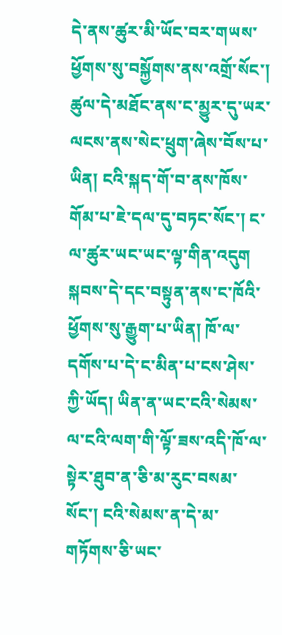དེ་ནས་ཚུར་མི་ཡོང་བར་གཡས་ཕྱོགས་སུ་བསྐྱོགས་ནས་འགྲོ་སོང་།
ཚུལ་དེ་མཐོང་ནས་ང་མྱུར་དུ་ཡར་ལངས་ནས་སེང་ཕྲུག་ཞེས་བོས་པ་ཡིན། ངའི་སྐད་གོ་བ་ནས་ཁོས་གོམ་པ་ཇེ་དལ་དུ་བཏང་སོང་། ང་ལ་ཚུར་ཡང་ཡང་ལྟ་གིན་འདུག སྐབས་དེ་དང་བསྟུན་ནས་ང་ཁོའི་ཕྱོགས་སུ་རྒྱུག་པ་ཡིན། ཁོ་ལ་དགོས་པ་དེ་ང་མིན་པ་ངས་ཤེས་ཀྱི་ཡོད། ཡིན་ན་ཡང་ངའི་སེམས་ལ་ངའི་ལག་གི་ལྟོ་ཟས་འདི་ཁོ་ལ་སྟེར་ཐུབ་ན་ཅི་མ་རུང་བསམ་སོང་། ངའི་སེམས་ན་དེ་མ་གཏོགས་ཅི་ཡང་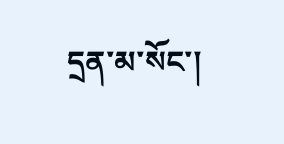དྲན་མ་སོང་།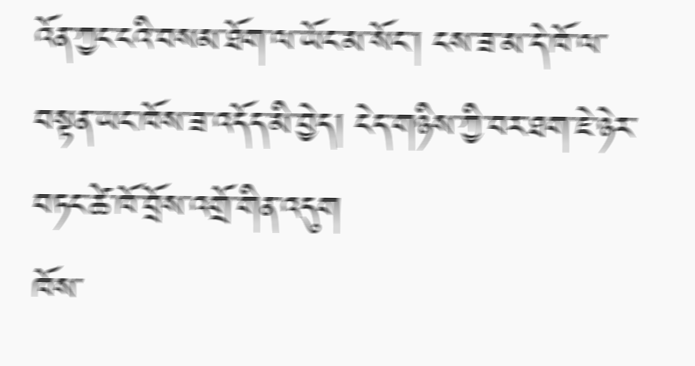འོན་ཀྱང་ངའི་བསམ་ཐོག་ལ་ཡོང་མ་སོང་། ངས་ཟ་མ་དེ་ཁོ་ལ་བསྟན་ཡང་ཁོས་ཟ་འདོད་མི་བྱེད། ངེད་གཉིས་ཀྱི་བར་ཐག་ཇེ་ཉེར་བཏང་ཚེ་ཁོ་བྲོས་འགྲོ་གིན་འདུག
ཁོས་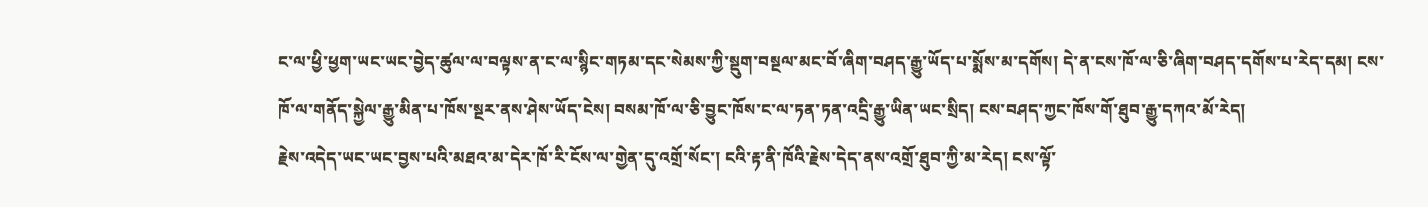ང་ལ་ཕྱི་ཕྱག་ཡང་ཡང་བྱེད་ཚུལ་ལ་བལྟས་ན་ང་ལ་སྙིང་གཏམ་དང་སེམས་ཀྱི་སྡུག་བསྔལ་མང་བོ་ཞིག་བཤད་རྒྱུ་ཡོད་པ་སྨོས་མ་དགོས། དེ་ན་ངས་ཁོ་ལ་ཅི་ཞིག་བཤད་དགོས་པ་རེད་དམ། ངས་ཁོ་ལ་གནོད་སྐྱེལ་རྒྱུ་མིན་པ་ཁོས་སྔར་ནས་ཤེས་ཡོད་ངེས། བསམ་ཁོ་ལ་ཅི་བྱུང་ཁོས་ང་ལ་ཏན་ཏན་འདྲི་རྒྱུ་ཡིན་ཡང་སྲིད། ངས་བཤད་ཀྱང་ཁོས་གོ་ཐུབ་རྒྱུ་དཀའ་མོ་རེད།
རྗེས་འདེད་ཡང་ཡང་བྱས་པའི་མཐའ་མ་དེར་ཁོ་རི་ངོས་ལ་གྱེན་དུ་འགྲོ་སོང་། ངའི་རྟ་ནི་ཁོའི་རྗེས་དེད་ནས་འགྲོ་ཐུབ་ཀྱི་མ་རེད། ངས་ལྟོ་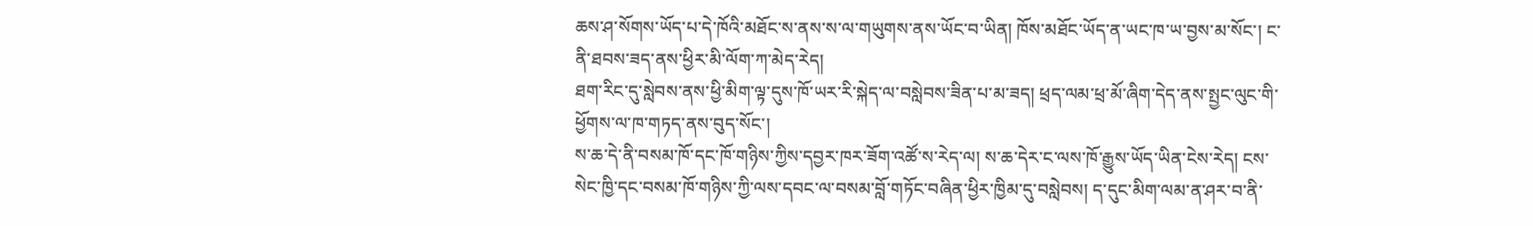ཆས་ཤ་སོགས་ཡོད་པ་དེ་ཁོའི་མཐོང་ས་ནས་ས་ལ་གཡུགས་ནས་ཡོང་བ་ཡིན། ཁོས་མཐོང་ཡོད་ན་ཡང་ཁ་ཡ་བྱས་མ་སོང་། ང་ནི་ཐབས་ཟད་ནས་ཕྱིར་མི་ལོག་ཀ་མེད་རེད།
ཐག་རིང་དུ་སླེབས་ནས་ཕྱི་མིག་ལྟ་དུས་ཁོ་ཡར་རི་སྐེད་ལ་བསླེབས་ཟིན་པ་མ་ཟད། ཕྲད་ལམ་ཕྲ་མོ་ཞིག་དེད་ནས་སྤྱང་ལུང་གི་ཕྱོགས་ལ་ཁ་གཏད་ནས་བུད་སོང་།
ས་ཆ་དེ་ནི་བསམ་ཁོ་དང་ཁོ་གཉིས་ཀྱིས་དབྱར་ཁར་ཟོག་འཚོ་ས་རེད་ལ། ས་ཆ་དེར་ང་ལས་ཁོ་རྒྱུས་ཡོད་ཡིན་ངེས་རེད། ངས་སེང་ཁྱི་དང་བསམ་ཁོ་གཉིས་ཀྱི་ལས་དབང་ལ་བསམ་བློ་གཏོང་བཞིན་ཕྱིར་ཁྱིམ་དུ་བསླེབས། ད་དུང་མིག་ལམ་ན་ཤར་བ་ནི་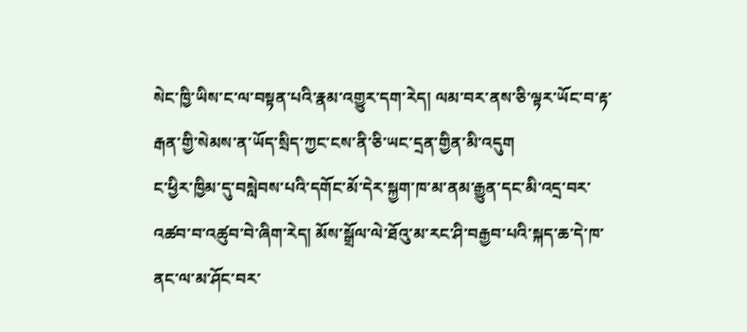སེང་ཁྱི་ཡིས་ང་ལ་བསྟན་པའི་རྣམ་འགྱུར་དག་རེད། ལམ་བར་ནས་ཅི་ལྟར་ཡོང་བ་རྟ་རྒན་གྱི་སེམས་ན་ཡོད་སྲིད་ཀྱང་ངས་ནི་ཅི་ཡང་དྲན་གྱིན་མི་འདུག
ང་ཕྱིར་ཁྱིམ་དུ་བསླེབས་པའི་དགོང་མོ་དེར་སྐྱག་ཁ་མ་ནམ་རྒྱུན་དང་མི་འདྲ་བར་འཚབ་བ་འཚུབ་བེ་ཞིག་རེད། མོས་སྒྲོལ་ལེ་ཐོའུ་མ་རང་ཤི་བརྒྱབ་པའི་སྐད་ཆ་དེ་ཁ་ནང་ལ་མ་ཤོང་བར་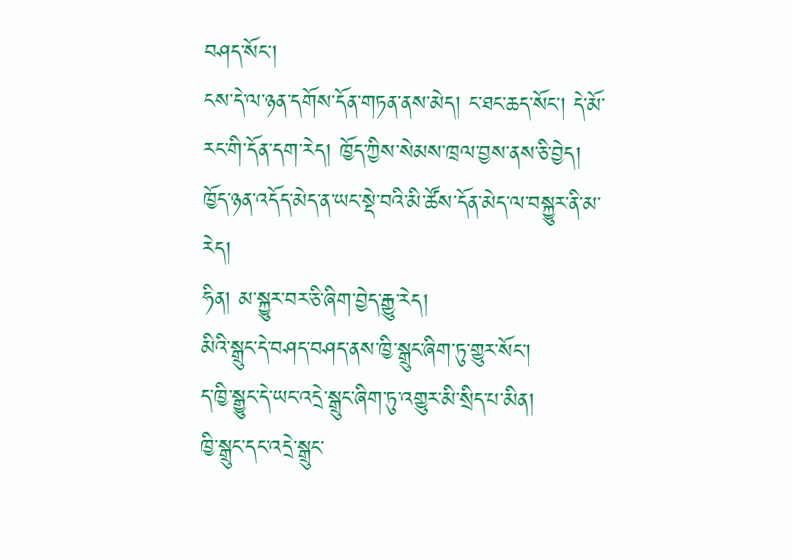བཤད་སོང་།
ངས་དེ་ལ་ཉན་དགོས་དོན་གཏན་ནས་མེད། ང་ཐང་ཆད་སོང་། དེ་མོ་རང་གི་དོན་དག་རེད། ཁྱོད་ཀྱིས་སེམས་ཁྲལ་བྱས་ནས་ཅི་བྱེད།
ཁྱོད་ཉན་འདོད་མེད་ན་ཡང་སྡེ་བའི་མི་ཚོས་དོན་མེད་ལ་བསྐྱུར་ནི་མ་རེད།
ཧིན། མ་སྐྱུར་བར་ཅི་ཞིག་བྱེད་རྒྱུ་རེད།
མིའི་སྒྲུང་དེ་བཤད་བཤད་ནས་ཁྱི་སྒྲུང་ཞིག་ཏུ་གྱུར་སོང་།
ད་ཁྱི་སྒྱུང་དེ་ཡང་འདྲེ་སྒྲུང་ཞིག་ཏུ་འགྱུར་མི་སྲིད་པ་མིན།
ཁྱི་སྒྲུང་དང་འདྲེ་སྒྲུང་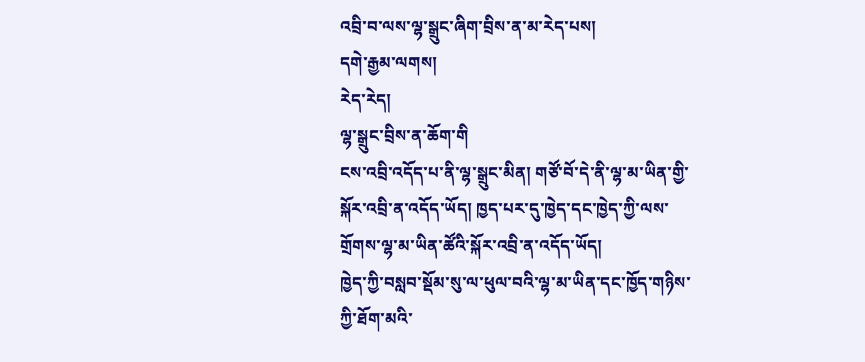འབྲི་བ་ལས་ལྷ་སྒྲུང་ཞིག་བྲིས་ན་མ་རེད་པས།
དགེ་རྒྱམ་ལགས།
རེད་རེད།
ལྷ་སྒྲུང་བྲིས་ན་ཆོག་གི
ངས་འབྲི་འདོད་པ་ནི་ལྷ་སྒྲུང་མིན། གཙོ་བོ་དེ་ནི་ལྷ་མ་ཡིན་གྱི་སྐོར་འབྲི་ན་འདོད་ཡོད། ཁྱད་པར་དུ་ཁྱེད་དང་ཁྱེད་ཀྱི་ལས་གྲོགས་ལྷ་མ་ཡིན་ཚོའི་སྐོར་འབྲི་ན་འདོད་ཡོད།
ཁྱེད་ཀྱི་བསླབ་སྡོམ་སུ་ལ་ཕུལ་བའི་ལྷ་མ་ཡིན་དང་ཁྱོད་གཉིས་ཀྱི་ཐོག་མའི་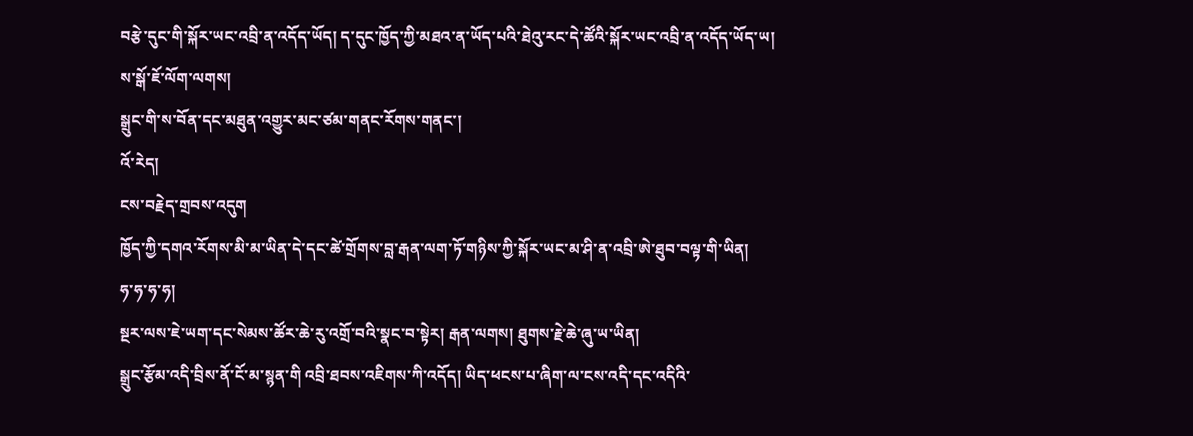བརྩེ་དུང་གི་སྐོར་ཡང་འབྲི་ན་འདོད་ཡོད། ད་དུང་ཁྱོད་ཀྱི་མཐའ་ན་ཡོད་པའི་ཐེའུ་རང་དེ་ཚོའི་སྐོར་ཡང་འབྲི་ན་འདོད་ཡོད་ཡ།
ས་སྒོ་ཇོ་ལོག་ལགས།
སྒྲུང་གི་ས་བོན་དང་མཐུན་འགྱུར་མང་ཙམ་གནང་རོགས་གནང་།
འོ་རེད།
ངས་བརྗེད་གྲབས་འདུག
ཁྱོད་ཀྱི་དགའ་རོགས་མི་མ་ཡིན་དེ་དང་ཚེ་གྲོགས་བླ་རྒན་ལག་ཏོ་གཉིས་ཀྱི་སྐོར་ཡང་མ་ཤི་ན་འབྲི་ཨེ་ཐུབ་བལྟ་གི་ཡིན།
ཧ་ཧ་ཧ་ཧ།
སྔར་ལས་ཇེ་ཡག་དང་སེམས་ཚོར་ཆེ་རུ་འགྲོ་བའི་སྣང་བ་སྟེར། རྒན་ལགས། ཐུགས་རྗེ་ཆེ་ཞུ་ཡ་ཡིན།
སྒྲུང་རྩོམ་འདི་བྲིས་ནོ་ངོ་མ་སྙན་གི འབྲི་ཐབས་འཇིགས་ཀི་འདོད། ཡིད་ཕངས་པ་ཞིག་ལ་ངས་འདི་དང་འདིའི་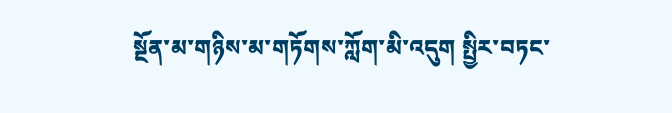སྔོན་མ་གཉིས་མ་གཏོགས་ཀློག་མི་འདུག སྤྱིར་བཏང་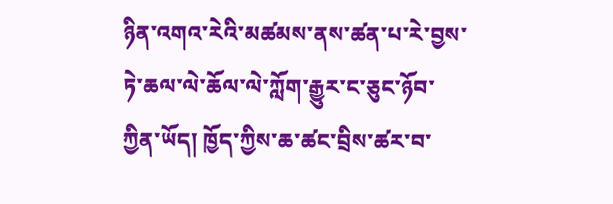ཉིན་འགའ་རེའི་མཚམས་ནས་ཚན་པ་རེ་བྱས་ཏེ་ཆལ་ལེ་ཆོལ་ལེ་ཀློག་རྒྱུར་ང་ཅུང་ཉོབ་ཀྱིན་ཡོད། ཁྱོད་ཀྱིས་ཆ་ཚང་བྲིས་ཚར་བ་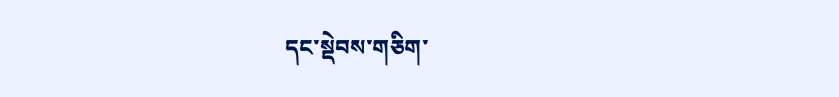དང་སྡེབས་གཅིག་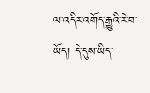ལ་འདིར་འགོད་རྒྱུའི་རེ་བ་ཡོད། དེ་དུས་ཡིད་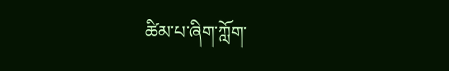ཚིམ་པ་ཞིག་ཀློག་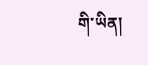གི་ཡིན།